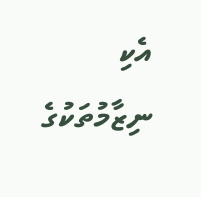އެކި ނިޒާމުތަކުގެ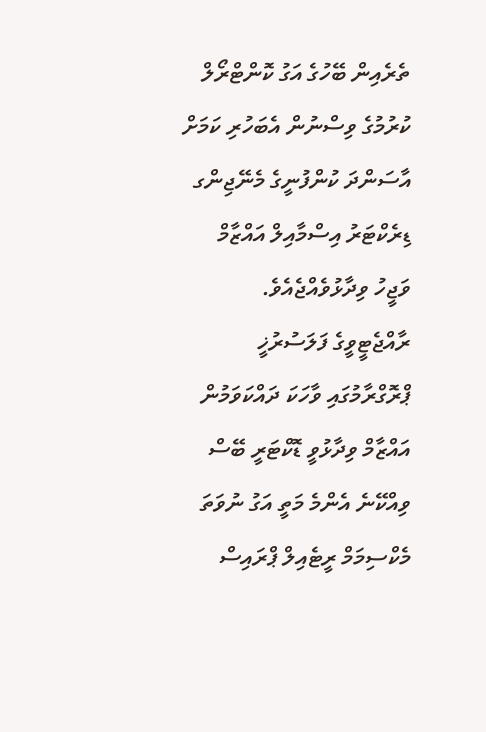ތެރެއިން ބޭހުގެ އަގު ކޮންޓްރޯލް ކުރުމުގެ ވިސްނުން އެބަހުރި ކަމަށް އާސަންދަ ކުންފުނީގެ މެނޭޖިންގ ޑިރެކްޓަރު އިސްމާއިލް އައްޒާމް ވަޖީހު ވިދާޅުވެއްޖެއެވެ.
ރާއްޖެޓީވީގެ ފަލަސުރުޚީ ޕްރޮގްރާމުގައި ވާހަކަ ދައްކަވަމުން އައްޒާމް ވިދާޅުވީ ޑޮކްޓަރީ ބޭސް ވިއްކޭނެ އެންމެ މަތީ އަގު ނުވަތަ މެކްސިމަމް ރީޓެއިލް ޕްރައިސް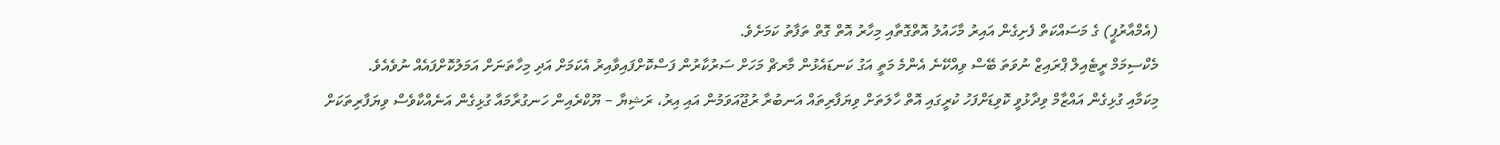(އެމްއާރުޕީ) ގެ މަސައްކަތް ފެށިގެން އައިރު މާހައުލު އޮތްގޮތާއި މިހާރު އޮތް ގޮތް ތަފާތު ކަމަށެވެ.
މެކްސިމަމް ރީޓެއިލް ޕްރައިޒް ނުވަތަ ބޭސް ވިއްކޭނެ އެންމެ މަތީ އަގު ކަނޑައެޅުން މާރޗް މަހަށް ސަރުކާރުން ފަސްކޮށްފައިވާއިރު އެކަމަށް އަދި މިހާތަނަށް އަމަލުކޮށްފައެއް ނުވެއެވެ.
މިކަމާއި ގުޅިގެން އައްޒާމް ވިދާޅުވީ ކޮވިޑަށްފަހު ކުރީގައި އޮތް ހާލަތަށް ވިޔަފާރިތައް އަނބުރާ ރުޖޫއަވަމުން އައި އިރު، ރަޝިޔާ – ޔޫކްރެއިން ހަނގުރާމައާ ގުޅިގެން އަނެއްކާވެސް ވިޔަފާރިތަކަށް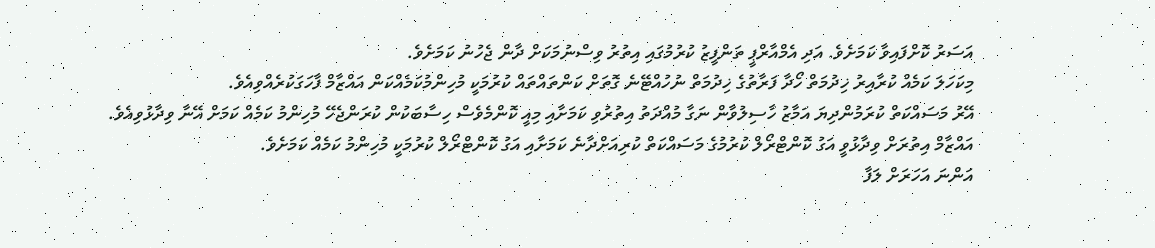އަސަރު ކޮށްފައިވާ ކަމަށެވެ. އަދި އެމްއާރްޕީ ތަންފީޒު ކުރުމުގައި އިތުރު ވިސްނުމަކަށް ދާން ޖެހުނު ކަމަށެވެ.
މިކަހަލަ ކަމެއް ކުރާއިރު ޚިދުމަތް ހޯދާ ފަރާތުގެ ޚިދުމަތް ނުހުއްޓޭނެ ގޮތަށް ކަންތައްތައް ކުރުމަކީ މުހިންމުކަމެއްކަން އައްޒާމް ފާހަގަކުރެއްވިއެވެ.
އޭރު މަސައްކަތް ކުރަމުންދިޔަ އަމާޒު ހާސިލުވާން ނަގާ މުއްދަތު އިތުރުވި ކަމަށާއި މިއީ ކޮންމެވެސް ހިސާބަކުން ކުރަންޖެހޭ މުހިންމު ކަމެއް ކަމަށް އޭނާ ވިދާޅުވިއެވެ.
އައްޒާމް އިތުރަށް ވިދާޅުވީ އަގު ކޮންޓްރޯލް ކުރުމުގެ މަސައްކަތް ކުރިއަށްދާނެ ކަމަށާއި އަގު ކޮންޓްރޯލް ކުރުމަކީ މުހިންމު ކަމެއް ކަމަށެވެ.
އަންނަ އަހަރަށް ލަފާ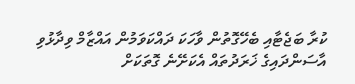ކުރާ ބަޖެޓާއި ބެހޭގޮތުން ވާހަކަ ދައްކަވަމުން އައްޒާމް ވިދާޅުވި އާސަންދައިގެ ޚަރަދުތައް އެކަށޭނެ ގޮތަކަށް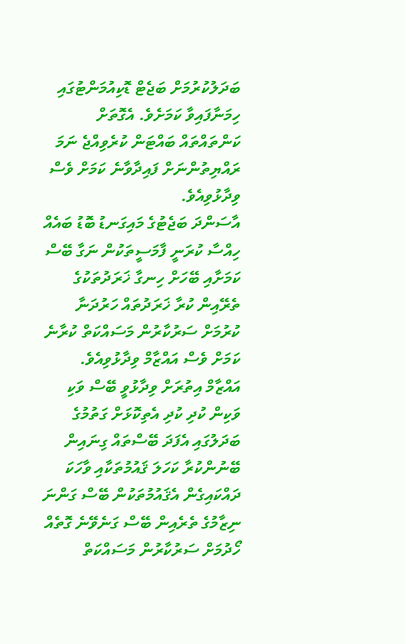ބަދަލުކުރުމަށް ބަޖެޓް ޑޮކިއުމަންޓުގައި ހިމަނާފައިވާ ކަމަށެވެ. އެގޮތަށް ކަންތައްތައް ބައްޓަން ކުރެވިއްޖެ ނަމަ ރައްޔިތުންނަށް ފައިދާވާނެ ކަމަށް ވެސް ވިދާޅުވިއެވެ.
އާސަންދަ ބަޖެޓުގެ މައިގަނޑު ބޮޑު ބައެއް ހިއްސާ ކުރަނީ ފާމަސީތަކުން ނަގާ ބޭސް ކަމަށާއި ބޭހަށް ހިނގާ ޚަރަދުތަކުގެ ތެރޭއިން ކުރާ ޚަރަދުތައް ހަރުދަނާ ކުރުމަށް ސަރުކާރުން މަސައްކަތް ކުރާނެ ކަމަށް ވެސް އައްޒާމް ވިދާޅުވިއެވެ.
އައްޒާމް އިތުރަށް ވިދާޅުވީ ބޭސް ވަކި ވަކިން ކުދި ކުދި އެތިކޮޅަށް ގަތުމުގެ ބަދަލުގައި އެފަދަ ބޭސްތައް ގިނައިން ބޭނުންކުރާ ކަހަލަ ޤައުމުތަކާއި ވާހަކަ ދައްކައިގެން އެޤައުމުތަކުން ބޭސް ގަންނަ ނިޒާމުގެ ތެރެއިން ބޭސް ގަނެވޭނެ ގޮތެއް ހޯދުމަށް ސަރުކާރުން މަސައްކަތް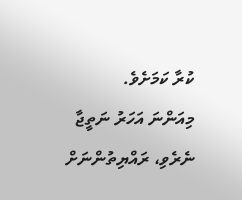ކުރާ ކަމަށެވެ.
މިއަންނަ އަހަރު ނަތީޖާ ނެރެވި، ރައްޔިތުންނަށް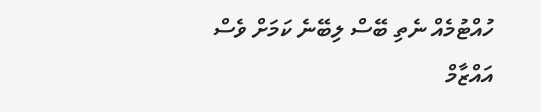ހުއްޓުމެއް ނެތި ބޭސް ލިބޭނެ ކަމަށް ވެސް އައްޒާމް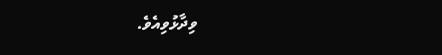ވިދާޅުވިއެވެ.